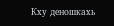Кху деношкахь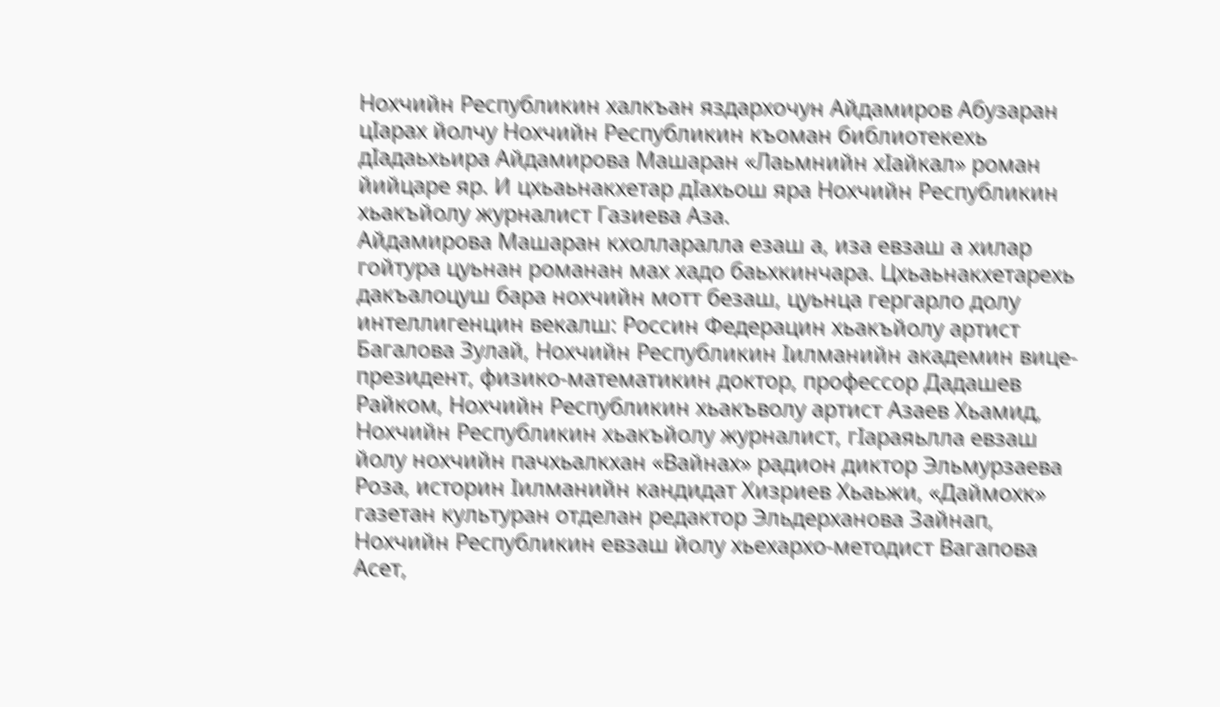Нохчийн Республикин халкъан яздархочун Айдамиров Абузаран цIарах йолчу Нохчийн Республикин къоман библиотекехь дIадаьхьира Айдамирова Машаран «Лаьмнийн хIайкал» роман йийцаре яр. И цхьаьнакхетар дIахьош яра Нохчийн Республикин хьакъйолу журналист Газиева Аза.
Айдамирова Машаран кхолларалла езаш а, иза евзаш а хилар гойтура цуьнан романан мах хадо баьхкинчара. Цхьаьнакхетарехь дакъалоцуш бара нохчийн мотт безаш, цуьнца гергарло долу интеллигенцин векалш: Россин Федерацин хьакъйолу артист Багалова Зулай, Нохчийн Республикин Iилманийн академин вице-президент, физико-математикин доктор, профессор Дадашев Райком, Нохчийн Республикин хьакъволу артист Азаев Хьамид, Нохчийн Республикин хьакъйолу журналист, гIараяьлла евзаш йолу нохчийн пачхьалкхан «Вайнах» радион диктор Эльмурзаева Роза, историн Iилманийн кандидат Хизриев Хьаьжи, «Даймохк» газетан культуран отделан редактор Эльдерханова Зайнап, Нохчийн Республикин евзаш йолу хьехархо-методист Вагапова Асет,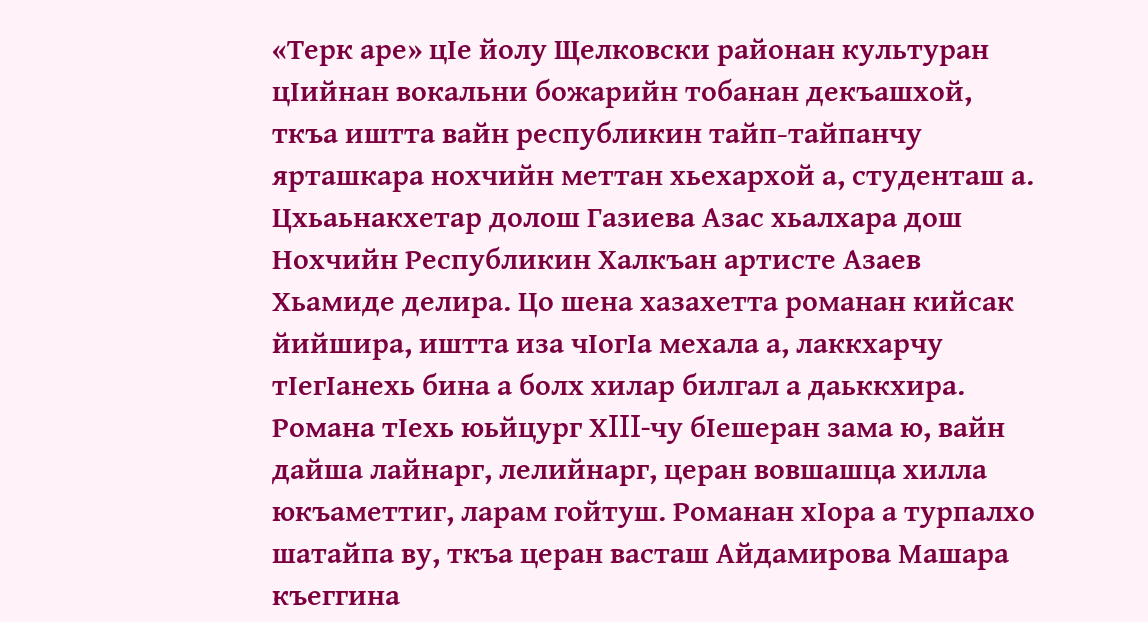«Терк аре» цIе йолу Щелковски районан культуран цIийнан вокальни божарийн тобанан декъашхой, ткъа иштта вайн республикин тайп-тайпанчу ярташкара нохчийн меттан хьехархой а, студенташ а.
Цхьаьнакхетар долош Газиева Азас хьалхара дош Нохчийн Республикин Халкъан артисте Азаев Хьамиде делира. Цо шена хазахетта романан кийсак йийшира, иштта иза чIогIа мехала а, лаккхарчу тIегIанехь бина а болх хилар билгал а даьккхира.
Романа тIехь юьйцург ХIII-чу бIешеран зама ю, вайн дайша лайнарг, лелийнарг, церан вовшашца хилла юкъаметтиг, ларам гойтуш. Романан хIора а турпалхо шатайпа ву, ткъа церан васташ Айдамирова Машара къеггина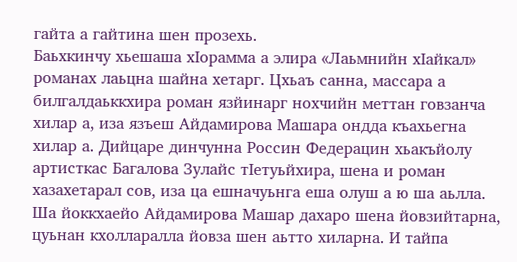гайта а гайтина шен прозехь.
Баьхкинчу хьешаша хIорамма а элира «Лаьмнийн хIайкал» романах лаьцна шайна хетарг. Цхьаъ санна, массара а билгалдаьккхира роман язйинарг нохчийн меттан говзанча хилар а, иза язъеш Айдамирова Машара ондда къахьегна хилар а. Дийцаре динчунна Россин Федерацин хьакъйолу артисткас Багалова Зулайс тIетуьйхира, шена и роман хазахетарал сов, иза ца ешначуьнга еша олуш а ю ша аьлла. Ша йоккхаейо Айдамирова Машар дахаро шена йовзийтарна, цуьнан кхолларалла йовза шен аьтто хиларна. И тайпа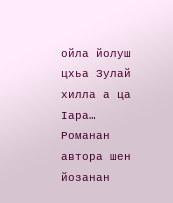ойла йолуш цхьа Зулай хилла а ца Iара…
Романан автора шен йозанан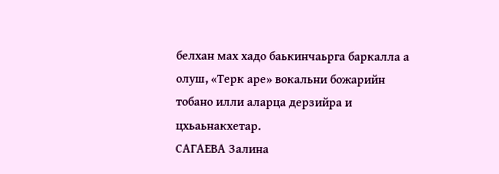белхан мах хадо баькинчаьрга баркалла а олуш, «Терк аре» вокальни божарийн тобано илли аларца дерзийра и цхьаьнакхетар.
САГАЕВА Залина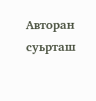Авторан суьрташ